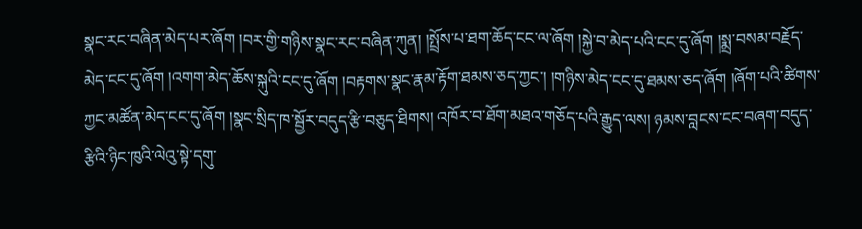སྣང་རང་བཞིན་མེད་པར་ཞོག །བར་གྱི་གཉིས་སྣང་རང་བཞིན་ཀུན། །སྤྲོས་པ་ཐག་ཆོད་ངང་ལ་ཞོག །སྐྱེ་བ་མེད་པའི་ངང་དུ་ཞོག །སྨྲ་བསམ་བརྗོད་མེད་ངང་དུ་ཞོག །འགག་མེད་ཆོས་སྐུའི་ངང་དུ་ཞོག །བརྟགས་སྣང་རྣམ་རྟོག་ཐམས་ཅད་ཀྱང་། །གཉིས་མེད་ངང་དུ་ཐམས་ཅད་ཞོག །ཞོག་པའི་ཚིགས་ཀྱང་མཚོན་མེད་ངང་དུ་ཞོག །སྣང་སྲིད་ཁ་སྦྱོར་བདུད་རྩི་བཅུད་ཐིགས། འཁོར་བ་ཐོག་མཐའ་གཅོད་པའི་རྒྱུད་ལས། ཉམས་བླངས་ངང་བཞག་བདུད་རྩིའི་ཉིང་ཁུའི་ལེའུ་སྟེ་དགུ་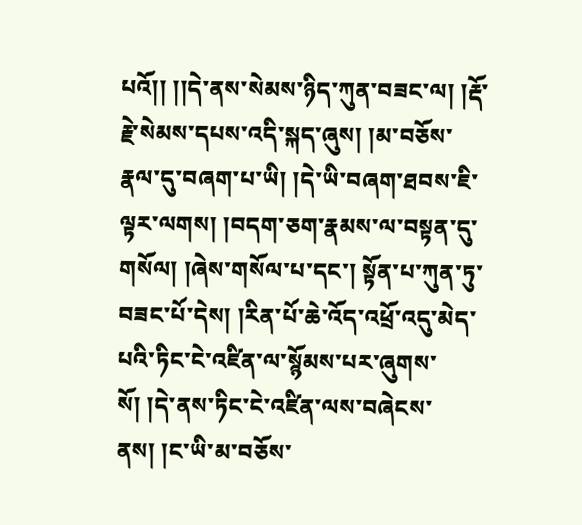པའོ།། །།དེ་ནས་སེམས་ཉིད་ཀུན་བཟང་ལ། །རྡོ་རྗེ་སེམས་དཔས་འདི་སྐད་ཞུས། །མ་བཅོས་རྣལ་དུ་བཞག་པ་ཡི། །དེ་ཡི་བཞག་ཐབས་ཇི་ལྟར་ལགས། །བདག་ཅག་རྣམས་ལ་བསྟན་དུ་གསོལ། །ཞེས་གསོལ་པ་དང་། སྟོན་པ་ཀུན་ཏུ་བཟང་པོ་དེས། །རིན་པོ་ཆེ་འོད་འཕྲོ་འདུ་མེད་པའི་ཏིང་ངེ་འཛིན་ལ་སྙོམས་པར་ཞུགས་སོ། །དེ་ནས་ཏིང་ངེ་འཛིན་ལས་བཞེངས་ནས། །ང་ཡི་མ་བཅོས་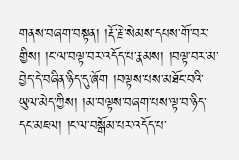གནས་བཞག་བསྟན། །རྡོ་རྗེ་སེམས་དཔས་གོ་བར་གྱིས། །ང་ལ་བལྟ་བར་འདོད་པ་རྣམས། །བལྟ་བར་མ་བྱེད་དེ་བཞིན་ཉིད་དུ་ཞོག །བལྟས་པས་མཐོང་བའི་ཡུལ་མེད་ཀྱིས། །མ་བལྟས་བཞག་པས་ལྟ་བ་ཉིད་དང་མཇལ། །ང་ལ་བསྒོམ་པར་འདོད་པ་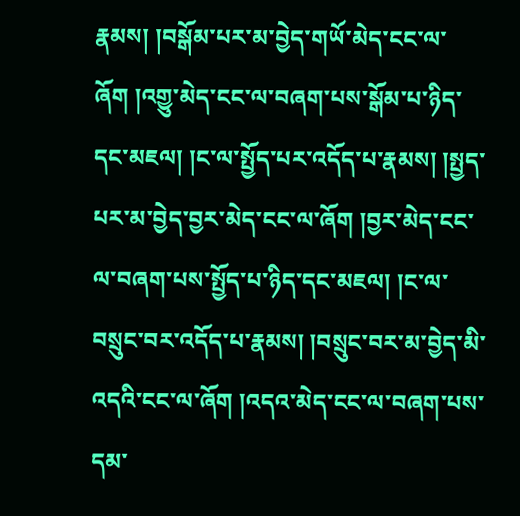རྣམས། །བསྒོམ་པར་མ་བྱེད་གཡོ་མེད་ངང་ལ་ཞོག །འགྱུ་མེད་ངང་ལ་བཞག་པས་སྒོམ་པ་ཉིད་དང་མཇལ། །ང་ལ་སྤྱོད་པར་འདོད་པ་རྣམས། །སྤྱད་པར་མ་བྱེད་བྱར་མེད་ངང་ལ་ཞོག །བྱར་མེད་ངང་ལ་བཞག་པས་སྤྱོད་པ་ཉིད་དང་མཇལ། །ང་ལ་བསྲུང་བར་འདོད་པ་རྣམས། །བསྲུང་བར་མ་བྱེད་མི་འདའི་ངང་ལ་ཞོག །འདའ་མེད་ངང་ལ་བཞག་པས་དམ་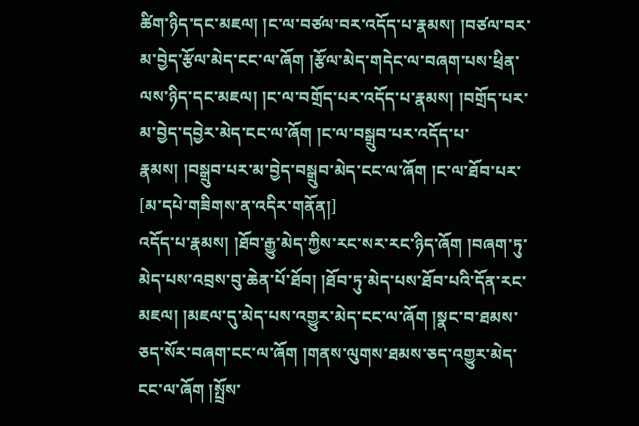ཚིག་ཉིད་དང་མཇལ། །ང་ལ་བཙལ་བར་འདོད་པ་རྣམས། །བཙལ་བར་མ་བྱེད་རྩོལ་མེད་ངང་ལ་ཞོག །རྩོལ་མེད་གདེང་ལ་བཞག་པས་ཕྲིན་ལས་ཉིད་དང་མཇལ། །ང་ལ་བགྲོད་པར་འདོད་པ་རྣམས། །བགྲོད་པར་མ་བྱེད་དབྱེར་མེད་ངང་ལ་ཞོག །ང་ལ་བསྒྲུབ་པར་འདོད་པ་རྣམས། །བསྒྲུབ་པར་མ་བྱེད་བསྒྲུབ་མེད་ངང་ལ་ཞོག །ང་ལ་ཐོབ་པར་
[མ་དཔེ་གཟིགས་ན་འདིར་གནོན།]
འདོད་པ་རྣམས། །ཐོབ་རྒྱུ་མེད་ཀྱིས་རང་སར་རང་ཉིད་ཞོག །བཞག་ཏུ་མེད་པས་འབྲས་བུ་ཆེན་པོ་ཐོབ། །ཐོབ་ཏུ་མེད་པས་ཐོབ་པའི་དོན་རང་མཇལ། །མཇལ་དུ་མེད་པས་འགྱུར་མེད་ངང་ལ་ཞོག །སྣང་བ་ཐམས་ཅད་སོར་བཞག་ངང་ལ་ཞོག །གནས་ལུགས་ཐམས་ཅད་འགྱུར་མེད་ངང་ལ་ཞོག །སྤྲོས་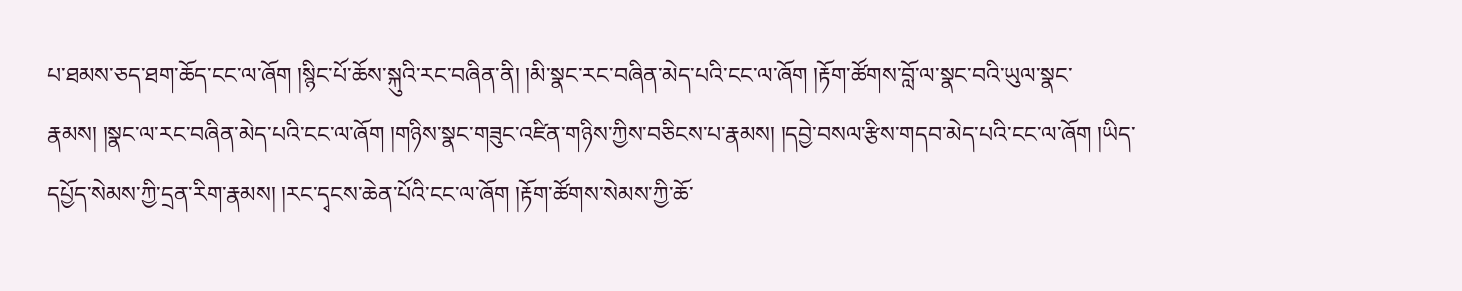པ་ཐམས་ཅད་ཐག་ཆོད་ངང་ལ་ཞོག །སྙིང་པོ་ཆོས་སྐུའི་རང་བཞིན་ནི། །མི་སྣང་རང་བཞིན་མེད་པའི་ངང་ལ་ཞོག །རྟོག་ཚོགས་བློ་ལ་སྣང་བའི་ཡུལ་སྣང་རྣམས། །སྣང་ལ་རང་བཞིན་མེད་པའི་ངང་ལ་ཞོག །གཉིས་སྣང་གཟུང་འཛིན་གཉིས་ཀྱིས་བཅིངས་པ་རྣམས། །དབྱེ་བསལ་རྩིས་གདབ་མེད་པའི་ངང་ལ་ཞོག །ཡིད་དཔྱོད་སེམས་ཀྱི་དྲན་རིག་རྣམས། །རང་དྭངས་ཆེན་པོའི་ངང་ལ་ཞོག །རྟོག་ཚོགས་སེམས་ཀྱི་ཆོ་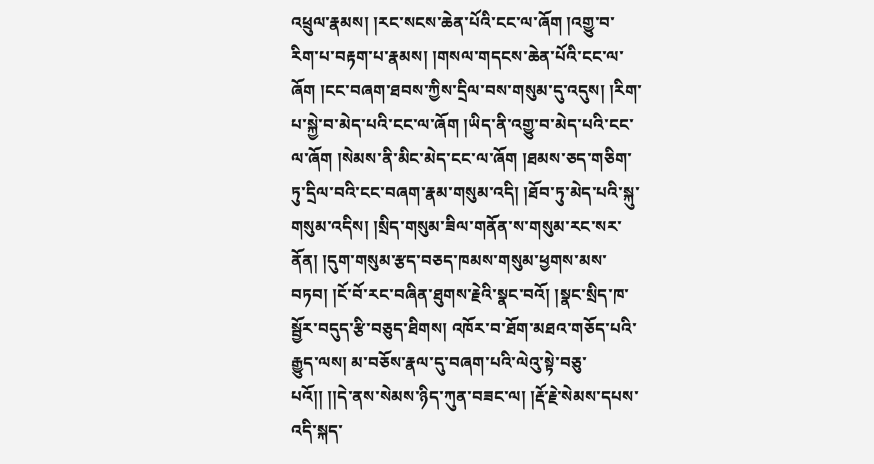འཕྲུལ་རྣམས། །རང་སངས་ཆེན་པོའི་ངང་ལ་ཞོག །འགྱུ་བ་རིག་པ་བརྟག་པ་རྣམས། །གསལ་གདངས་ཆེན་པོའི་ངང་ལ་ཞོག །ངང་བཞག་ཐབས་ཀྱིས་དྲིལ་བས་གསུམ་དུ་འདུས། །རིག་པ་སྐྱེ་བ་མེད་པའི་ངང་ལ་ཞོག །ཡིད་ནི་འགྱུ་བ་མེད་པའི་ངང་ལ་ཞོག །སེམས་ནི་མིང་མེད་ངང་ལ་ཞོག །ཐམས་ཅད་གཅིག་ཏུ་དྲིལ་བའི་ངང་བཞག་རྣམ་གསུམ་འདི། །ཐོབ་ཏུ་མེད་པའི་སྐུ་གསུམ་འདིས། །སྲིད་གསུམ་ཟིལ་གནོན་ས་གསུམ་རང་སར་ནོན། །དུག་གསུམ་རྩད་བཅད་ཁམས་གསུམ་ཕྱགས་མས་བཏབ། །ངོ་བོ་རང་བཞིན་ཐུགས་རྗེའི་སྣང་བའོ། །སྣང་སྲིད་ཁ་སྦྱོར་བདུད་རྩི་བཅུད་ཐིགས། འཁོར་བ་ཐོག་མཐའ་གཅོད་པའི་རྒྱུད་ལས། མ་བཅོས་རྣལ་དུ་བཞག་པའི་ལེའུ་སྟེ་བཅུ་པའོ།། །།དེ་ནས་སེམས་ཉིད་ཀུན་བཟང་ལ། །རྡོ་རྗེ་སེམས་དཔས་འདི་སྐད་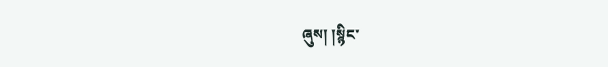ཞུས། །སྙིང་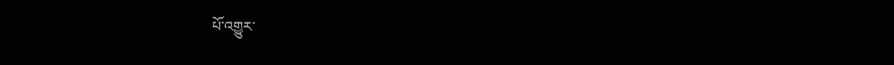པོ་འགྱུར་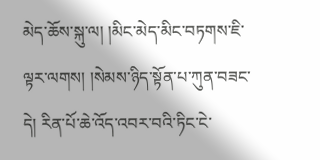མེད་ཆོས་སྐུ་ལ། །མིང་མེད་མིང་བཏགས་ཇི་ལྟར་ལགས། །སེམས་ཉིད་སྟོན་པ་ཀུན་བཟང་དེ། རིན་པོ་ཆེ་འོད་འབར་བའི་ཏིང་ངེ་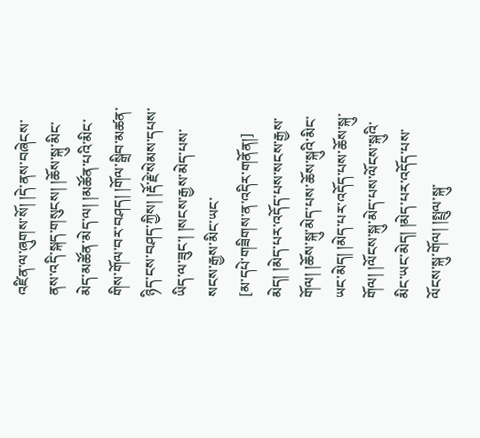འཛིན་ལ་ཞུགས་སོ། །དེ་ནས་བཞེངས་ནས་འདི་སྐད་གསུངས། །ཆོས་སྐུ་མིང་མེད་མཚོན་མེད་ལ། །མཚོན་པའི་མིང་གིས་གོལ་བར་བཤད། །གོལ་སྒྲིབ་མཚན་ཉིད་ངས་བཤད་ཀྱིས། །རྡོ་རྗེ་སེམས་དཔས་ཡིད་ལ་ཟུང་། །སངས་རྒྱས་མེད་པས་སངས་རྒྱས་མིང་ཡང་
[མ་དཔེ་གཟིགས་ན་འདིར་གནོན།]
མེད། །མེད་པར་འདོད་པས་སངས་རྒྱས་གོལ། །ཆོས་སྐུ་མེད་པས་ཆོས་སྐུའི་མིང་ཡང་མེད། །མེད་པར་འདོད་པས་ཆོས་སྐུ་གོལ། །ལོངས་སྐུ་མེད་པས་ལོངས་སྐུའི་མིང་ཡང་མེད། །མེད་པར་འདོད་པས་ལོངས་སྐུ་གོལ། །སྤྲུལ་སྐུ་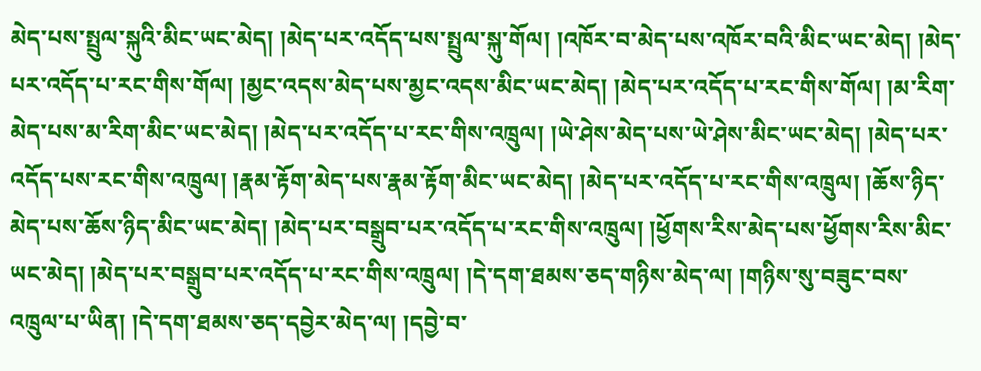མེད་པས་སྤྲུལ་སྐུའི་མིང་ཡང་མེད། །མེད་པར་འདོད་པས་སྤྲུལ་སྐུ་གོལ། །འཁོར་བ་མེད་པས་འཁོར་བའི་མིང་ཡང་མེད། །མེད་པར་འདོད་པ་རང་གིས་གོལ། །མྱང་འདས་མེད་པས་མྱང་འདས་མིང་ཡང་མེད། །མེད་པར་འདོད་པ་རང་གིས་གོལ། །མ་རིག་མེད་པས་མ་རིག་མིང་ཡང་མེད། །མེད་པར་འདོད་པ་རང་གིས་འཁྲུལ། །ཡེ་ཤེས་མེད་པས་ཡེ་ཤེས་མིང་ཡང་མེད། །མེད་པར་འདོད་པས་རང་གིས་འཁྲུལ། །རྣམ་རྟོག་མེད་པས་རྣམ་རྟོག་མིང་ཡང་མེད། །མེད་པར་འདོད་པ་རང་གིས་འཁྲུལ། །ཆོས་ཉིད་མེད་པས་ཆོས་ཉིད་མིང་ཡང་མེད། །མེད་པར་བསྒྲུབ་པར་འདོད་པ་རང་གིས་འཁྲུལ། །ཕྱོགས་རིས་མེད་པས་ཕྱོགས་རིས་མིང་ཡང་མེད། །མེད་པར་བསྒྲུབ་པར་འདོད་པ་རང་གིས་འཁྲུལ། །དེ་དག་ཐམས་ཅད་གཉིས་མེད་ལ། །གཉིས་སུ་བཟུང་བས་འཁྲུལ་པ་ཡིན། །དེ་དག་ཐམས་ཅད་དབྱེར་མེད་ལ། །དབྱེ་བ་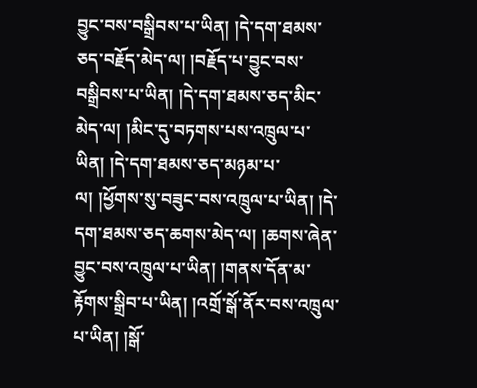བྱུང་བས་བསྒྲིབས་པ་ཡིན། །དེ་དག་ཐམས་ཅད་བརྗོད་མེད་ལ། །བརྗོད་པ་བྱུང་བས་བསྒྲིབས་པ་ཡིན། །དེ་དག་ཐམས་ཅད་མིང་མེད་ལ། །མིང་དུ་བཏགས་པས་འཁྲུལ་པ་ཡིན། །དེ་དག་ཐམས་ཅད་མཉམ་པ་ལ། །ཕྱོགས་སུ་བཟུང་བས་འཁྲུལ་པ་ཡིན། །དེ་དག་ཐམས་ཅད་ཆགས་མེད་ལ། །ཆགས་ཞེན་བྱུང་བས་འཁྲུལ་པ་ཡིན། །གནས་དོན་མ་རྟོགས་སྒྲིབ་པ་ཡིན། །འགྲོ་སྒོ་ནོར་བས་འཁྲུལ་པ་ཡིན། །སྒོ་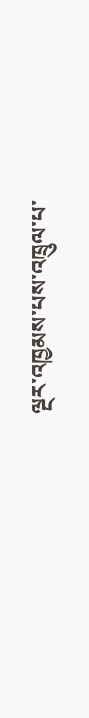ལྔར་འཁྱམས་པས་འཁྲུལ་པ་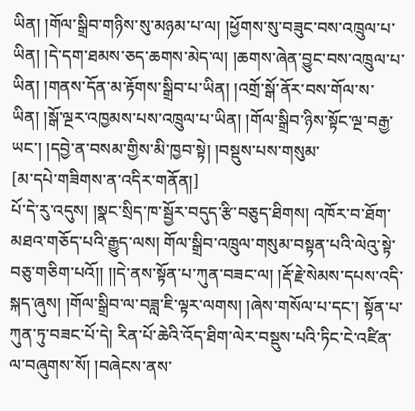ཡིན། །གོལ་སྒྲིབ་གཉིས་སུ་མཉམ་པ་ལ། །ཕྱོགས་སུ་བཟུང་བས་འཁྲུལ་པ་ཡིན། །དེ་དག་ཐམས་ཅད་ཆགས་མེད་ལ། །ཆགས་ཞེན་བྱུང་བས་འཁྲུལ་པ་ཡིན། །གནས་དོན་མ་རྟོགས་སྒྲིབ་པ་ཡིན། །འགྲོ་སྒོ་ནོར་བས་གོལ་ས་ཡིན། །སྒོ་ལྔར་འཁྱམས་པས་འཁྲུལ་པ་ཡིན། །གོལ་སྒྲིབ་ཉིས་སྟོང་ལྔ་བརྒྱ་ཡང་། །དབྱེ་ན་བསམ་གྱིས་མི་ཁྱབ་སྟེ། །བསྡུས་པས་གསུམ་
[མ་དཔེ་གཟིགས་ན་འདིར་གནོན།]
པོ་དེ་རུ་འདུས། །སྣང་སྲིད་ཁ་སྦྱོར་བདུད་རྩི་བཅུད་ཐིགས། འཁོར་བ་ཐོག་མཐའ་གཅོད་པའི་རྒྱུད་ལས། གོལ་སྒྲིབ་འཁྲུལ་གསུམ་བསྟན་པའི་ལེའུ་སྟེ་བཅུ་གཅིག་པའོ།། །།དེ་ནས་སྟོན་པ་ཀུན་བཟང་ལ། །རྡོ་རྗེ་སེམས་དཔས་འདི་སྐད་ཞུས། །གོལ་སྒྲིབ་ལ་བཟླ་ཇི་ལྟར་ལགས། །ཞེས་གསོལ་པ་དང་། སྟོན་པ་ཀུན་ཏུ་བཟང་པོ་དེ། རིན་པོ་ཆེའི་འོད་ཐིག་ལེར་བསྡུས་པའི་ཏིང་ངེ་འཛིན་ལ་བཞུགས་སོ། །བཞེངས་ནས་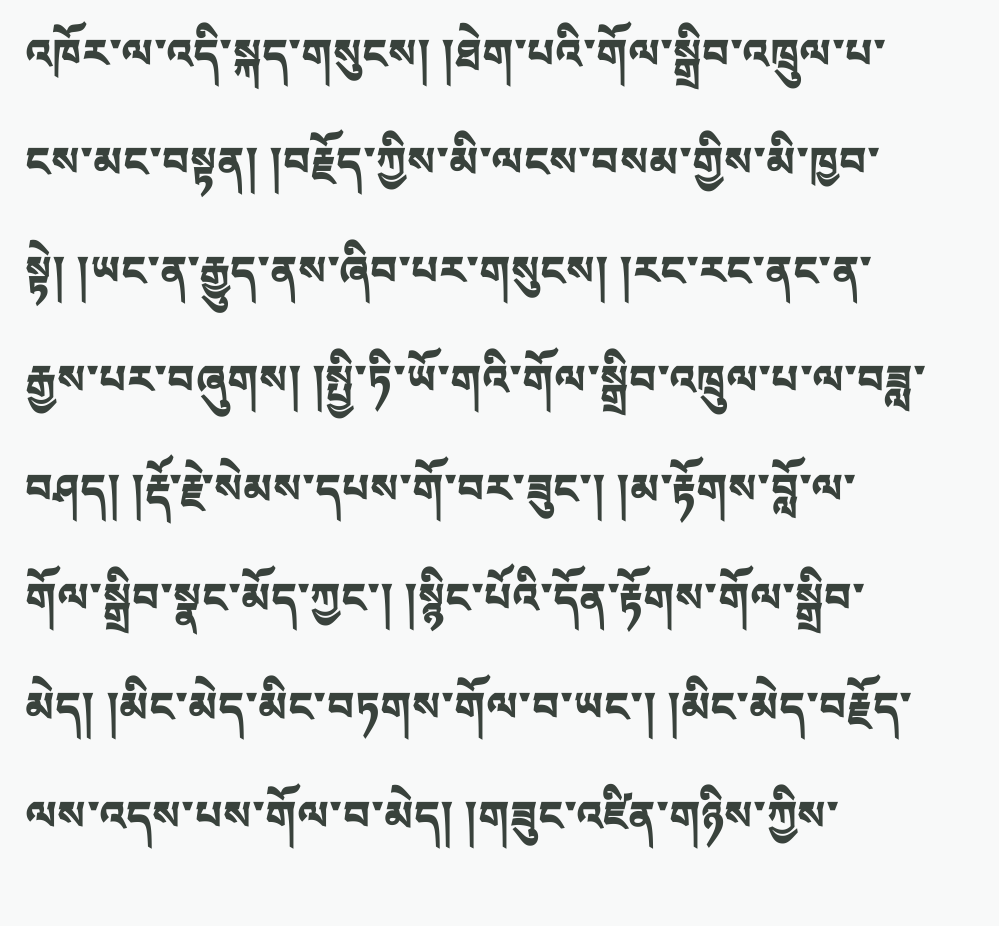འཁོར་ལ་འདི་སྐད་གསུངས། །ཐེག་པའི་གོལ་སྒྲིབ་འཁྲུལ་པ་ངས་མང་བསྟན། །བརྗོད་ཀྱིས་མི་ལངས་བསམ་གྱིས་མི་ཁྱབ་སྟེ། །ཡང་ན་རྒྱུད་ནས་ཞིབ་པར་གསུངས། །རང་རང་ནང་ན་རྒྱས་པར་བཞུགས། །སྤྱི་ཏི་ཡོ་གའི་གོལ་སྒྲིབ་འཁྲུལ་པ་ལ་བཟླ་བཤད། །རྡོ་རྗེ་སེམས་དཔས་གོ་བར་ཟུང་། །མ་རྟོགས་བློ་ལ་གོལ་སྒྲིབ་སྣང་མོད་ཀྱང་། །སྙིང་པོའི་དོན་རྟོགས་གོལ་སྒྲིབ་མེད། །མིང་མེད་མིང་བཏགས་གོལ་བ་ཡང་། །མིང་མེད་བརྗོད་ལས་འདས་པས་གོལ་བ་མེད། །གཟུང་འཛིན་གཉིས་ཀྱིས་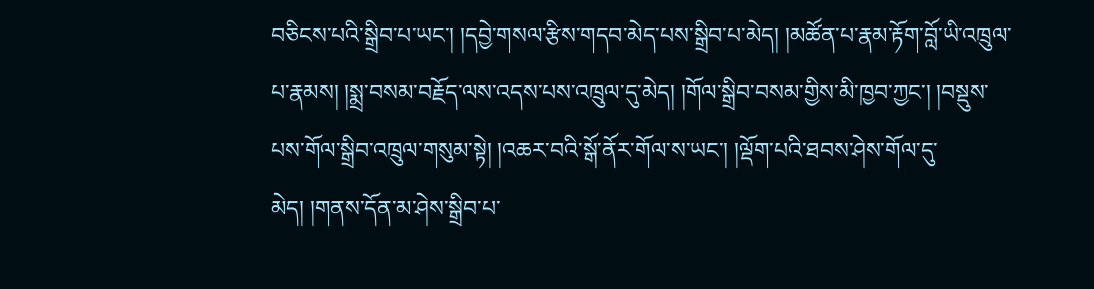བཅིངས་པའི་སྒྲིབ་པ་ཡང་། །དབྱེ་གསལ་རྩིས་གདབ་མེད་པས་སྒྲིབ་པ་མེད། །མཚོན་པ་རྣམ་རྟོག་བློ་ཡི་འཁྲུལ་པ་རྣམས། །སྨྲ་བསམ་བརྗོད་ལས་འདས་པས་འཁྲུལ་དུ་མེད། །གོལ་སྒྲིབ་བསམ་གྱིས་མི་ཁྱབ་ཀྱང་། །བསྡུས་པས་གོལ་སྒྲིབ་འཁྲུལ་གསུམ་སྟེ། །འཆར་བའི་སྒོ་ནོར་གོལ་ས་ཡང་། །ལྡོག་པའི་ཐབས་ཤེས་གོལ་དུ་མེད། །གནས་དོན་མ་ཤེས་སྒྲིབ་པ་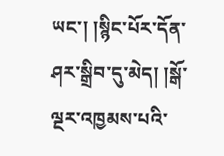ཡང་། །སྙིང་པོར་དོན་ཤར་སྒྲིབ་དུ་མེད། །སྒོ་ལྔར་འཁྱམས་པའི་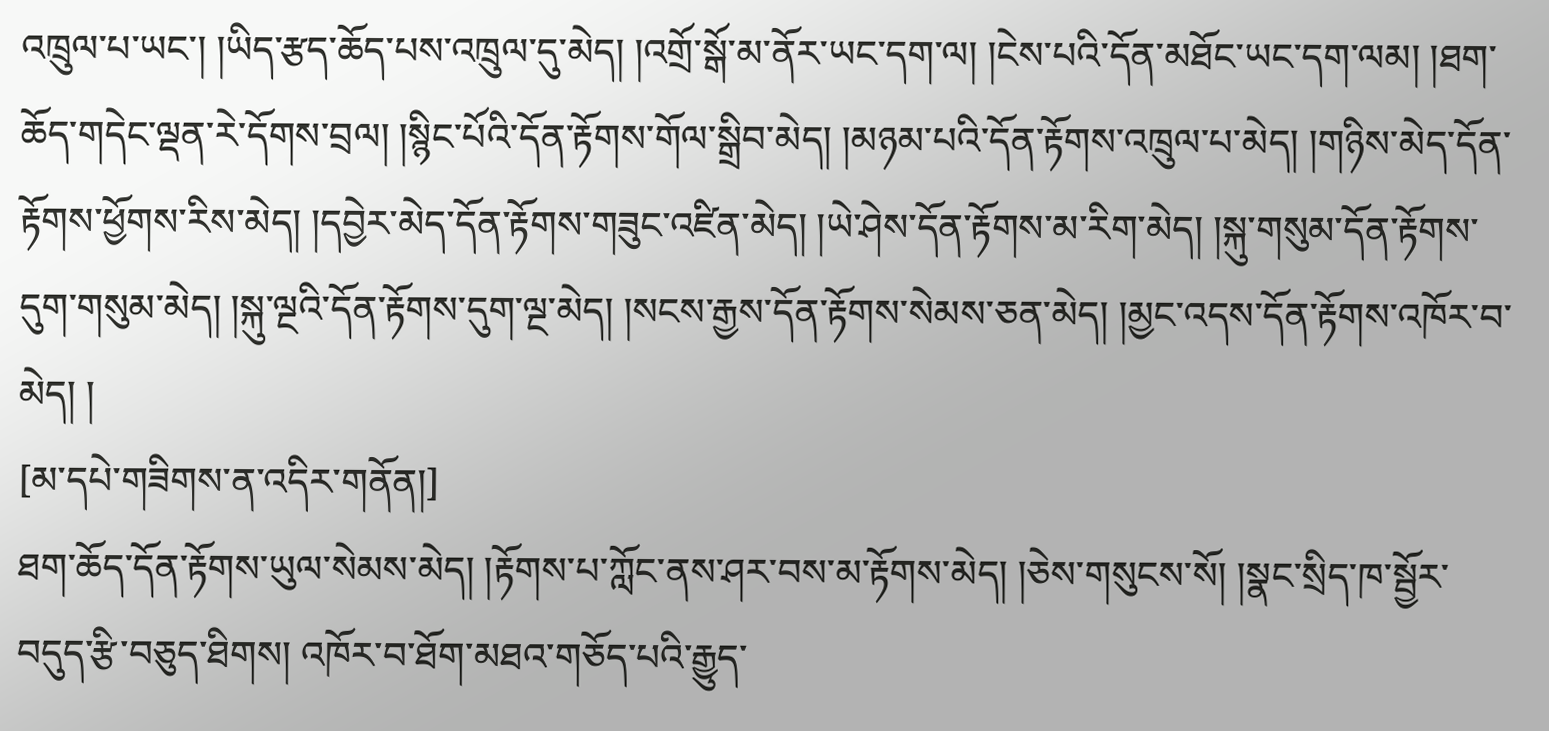འཁྲུལ་པ་ཡང་། །ཡིད་རྩད་ཆོད་པས་འཁྲུལ་དུ་མེད། །འགྲོ་སྒོ་མ་ནོར་ཡང་དག་ལ། །ངེས་པའི་དོན་མཐོང་ཡང་དག་ལམ། །ཐག་ཆོད་གདེང་ལྡན་རེ་དོགས་བྲལ། །སྙིང་པོའི་དོན་རྟོགས་གོལ་སྒྲིབ་མེད། །མཉམ་པའི་དོན་རྟོགས་འཁྲུལ་པ་མེད། །གཉིས་མེད་དོན་རྟོགས་ཕྱོགས་རིས་མེད། །དབྱེར་མེད་དོན་རྟོགས་གཟུང་འཛིན་མེད། །ཡེ་ཤེས་དོན་རྟོགས་མ་རིག་མེད། །སྐུ་གསུམ་དོན་རྟོགས་དུག་གསུམ་མེད། །སྐུ་ལྔའི་དོན་རྟོགས་དུག་ལྔ་མེད། །སངས་རྒྱས་དོན་རྟོགས་སེམས་ཅན་མེད། །མྱང་འདས་དོན་རྟོགས་འཁོར་བ་མེད། །
[མ་དཔེ་གཟིགས་ན་འདིར་གནོན།]
ཐག་ཆོད་དོན་རྟོགས་ཡུལ་སེམས་མེད། །རྟོགས་པ་ཀློང་ནས་ཤར་བས་མ་རྟོགས་མེད། །ཅེས་གསུངས་སོ། །སྣང་སྲིད་ཁ་སྦྱོར་བདུད་རྩི་བཅུད་ཐིགས། འཁོར་བ་ཐོག་མཐའ་གཅོད་པའི་རྒྱུད་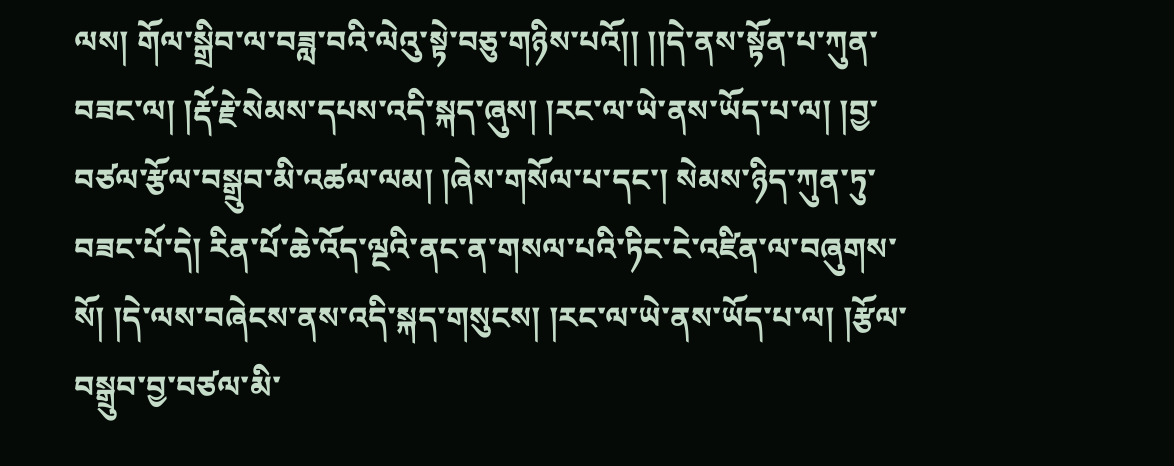ལས། གོལ་སྒྲིབ་ལ་བཟླ་བའི་ལེའུ་སྟེ་བཅུ་གཉིས་པའོ།། །།དེ་ནས་སྟོན་པ་ཀུན་བཟང་ལ། །རྡོ་རྗེ་སེམས་དཔས་འདི་སྐད་ཞུས། །རང་ལ་ཡེ་ནས་ཡོད་པ་ལ། །བྱ་བཙལ་རྩོལ་བསྒྲུབ་མི་འཚལ་ལམ། །ཞེས་གསོལ་པ་དང་། སེམས་ཉིད་ཀུན་ཏུ་བཟང་པོ་དེ། རིན་པོ་ཆེ་འོད་ལྔའི་ནང་ན་གསལ་པའི་ཏིང་ངེ་འཛིན་ལ་བཞུགས་སོ། །དེ་ལས་བཞེངས་ནས་འདི་སྐད་གསུངས། །རང་ལ་ཡེ་ནས་ཡོད་པ་ལ། །རྩོལ་བསྒྲུབ་བྱ་བཙལ་མི་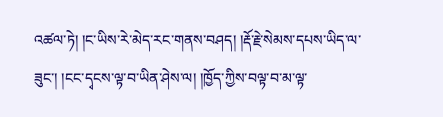འཚལ་ཏེ། །ང་ཡིས་རེ་མེད་རང་གནས་བཤད། །རྡོ་རྗེ་སེམས་དཔས་ཡིད་ལ་ཟུང་། །ངང་དྭངས་ལྟ་བ་ཡིན་ཤེས་ལ། །ཁྱོད་ཀྱིས་བལྟ་བ་མ་ལྟ་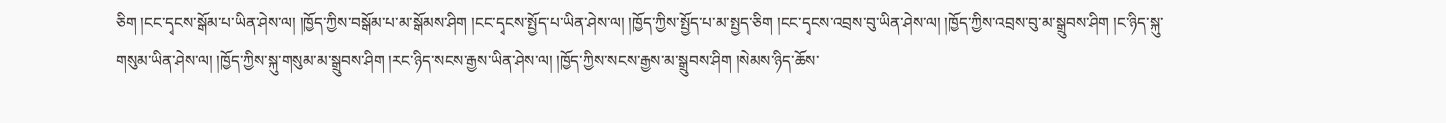ཅིག །ངང་དྭངས་སྒོམ་པ་ཡིན་ཤེས་ལ། །ཁྱོད་ཀྱིས་བསྒོམ་པ་མ་སྒོམས་ཤིག །ངང་དྭངས་སྤྱོད་པ་ཡིན་ཤེས་ལ། །ཁྱོད་ཀྱིས་སྤྱོད་པ་མ་སྤྱད་ཅིག །ངང་དྭངས་འབྲས་བུ་ཡིན་ཤེས་ལ། །ཁྱོད་ཀྱིས་འབྲས་བུ་མ་སྒྲུབས་ཤིག །ང་ཉིད་སྐུ་གསུམ་ཡིན་ཤེས་ལ། །ཁྱོད་ཀྱིས་སྐུ་གསུམ་མ་སྒྲུབས་ཤིག །རང་ཉིད་སངས་རྒྱས་ཡིན་ཤེས་ལ། །ཁྱོད་ཀྱིས་སངས་རྒྱས་མ་སྒྲུབས་ཤིག །སེམས་ཉིད་ཆོས་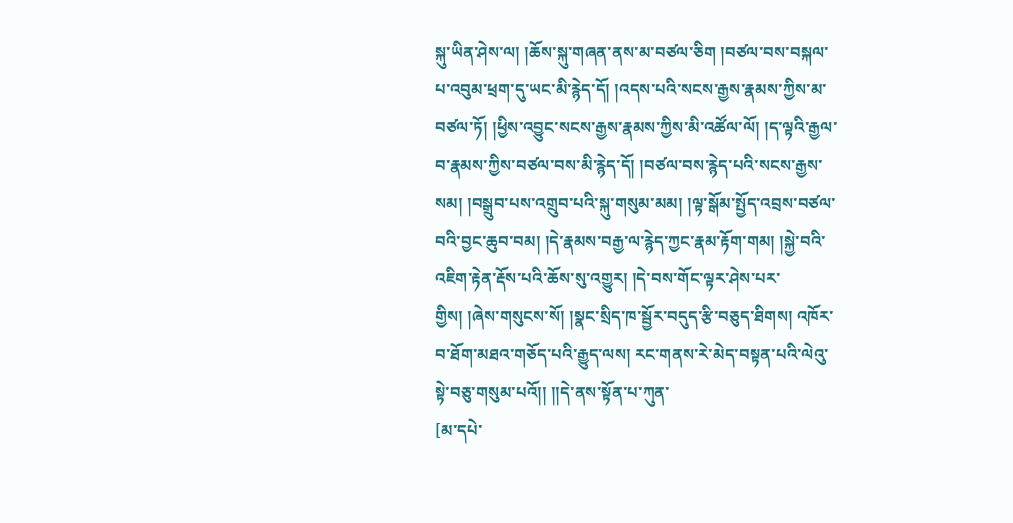སྐུ་ཡིན་ཤེས་ལ། །ཆོས་སྐུ་གཞན་ནས་མ་བཙལ་ཅིག །བཙལ་བས་བསྐལ་པ་འབུམ་ཕྲག་དུ་ཡང་མི་རྙེད་དོ། །འདས་པའི་སངས་རྒྱས་རྣམས་ཀྱིས་མ་བཙལ་ཏོ། །ཕྱིས་འབྱུང་སངས་རྒྱས་རྣམས་ཀྱིས་མི་འཚོལ་ལོ། །ད་ལྟའི་རྒྱལ་བ་རྣམས་ཀྱིས་བཙལ་བས་མི་རྙེད་དོ། །བཙལ་བས་རྙེད་པའི་སངས་རྒྱས་སམ། །བསྒྲུབ་པས་འགྲུབ་པའི་སྐུ་གསུམ་མམ། །ལྟ་སྒོམ་སྤྱོད་འབྲས་བཙལ་བའི་བྱང་ཆུབ་བམ། །དེ་རྣམས་བརྒྱ་ལ་རྙེད་ཀྱང་རྣམ་རྟོག་གམ། །སྐྱེ་བའི་འཇིག་རྟེན་རྡོས་པའི་ཆོས་སུ་འགྱུར། །དེ་བས་གོང་ལྟར་ཤེས་པར་གྱིས། །ཞེས་གསུངས་སོ། །སྣང་སྲིད་ཁ་སྦྱོར་བདུད་རྩི་བཅུད་ཐིགས། འཁོར་བ་ཐོག་མཐའ་གཅོད་པའི་རྒྱུད་ལས། རང་གནས་རེ་མེད་བསྟན་པའི་ལེའུ་སྟེ་བཅུ་གསུམ་པའོ།། །།དེ་ནས་སྟོན་པ་ཀུན་
[མ་དཔེ་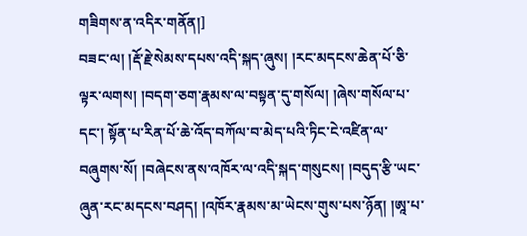གཟིགས་ན་འདིར་གནོན།]
བཟང་ལ། །རྡོ་རྗེ་སེམས་དཔས་འདི་སྐད་ཞུས། །རང་མདངས་ཆེན་པོ་ཅི་ལྟར་ལགས། །བདག་ཅག་རྣམས་ལ་བསྟན་དུ་གསོལ། །ཞེས་གསོལ་པ་དང་། སྟོན་པ་རིན་པོ་ཆེ་འོད་བཀོལ་བ་མེད་པའི་ཏིང་ངེ་འཛིན་ལ་བཞུགས་སོ། །བཞེངས་ནས་འཁོར་ལ་འདི་སྐད་གསུངས། །བདུད་རྩི་ཡང་ཞུན་རང་མདངས་བཤད། །འཁོར་རྣམས་མ་ཡེངས་གུས་པས་ཉོན། །ཨཱ་པ་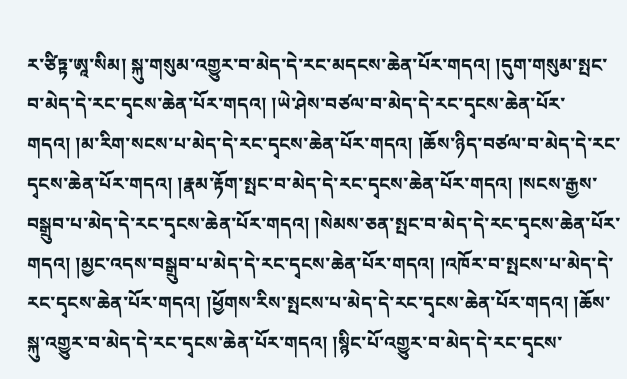ར་ཙིཏྟ་ཨཱ་སིམ། སྐུ་གསུམ་འགྱུར་བ་མེད་དེ་རང་མདངས་ཆེན་པོར་གདའ། །དུག་གསུམ་སྤང་བ་མེད་དེ་རང་དྭངས་ཆེན་པོར་གདའ། །ཡེ་ཤེས་བཙལ་བ་མེད་དེ་རང་དྭངས་ཆེན་པོར་གདའ། །མ་རིག་སངས་པ་མེད་དེ་རང་དྭངས་ཆེན་པོར་གདའ། །ཆོས་ཉིད་བཙལ་བ་མེད་དེ་རང་དྭངས་ཆེན་པོར་གདའ། །རྣམ་རྟོག་སྤང་བ་མེད་དེ་རང་དྭངས་ཆེན་པོར་གདའ། །སངས་རྒྱས་བསྒྲུབ་པ་མེད་དེ་རང་དྭངས་ཆེན་པོར་གདའ། །སེམས་ཅན་སྤང་བ་མེད་དེ་རང་དྭངས་ཆེན་པོར་གདའ། །མྱང་འདས་བསྒྲུབ་པ་མེད་དེ་རང་དྭངས་ཆེན་པོར་གདའ། །འཁོར་བ་སྤངས་པ་མེད་དེ་རང་དྭངས་ཆེན་པོར་གདའ། །ཕྱོགས་རིས་སྤངས་པ་མེད་དེ་རང་དྭངས་ཆེན་པོར་གདའ། །ཆོས་སྐུ་འགྱུར་བ་མེད་དེ་རང་དྭངས་ཆེན་པོར་གདའ། །སྙིང་པོ་འགྱུར་བ་མེད་དེ་རང་དྭངས་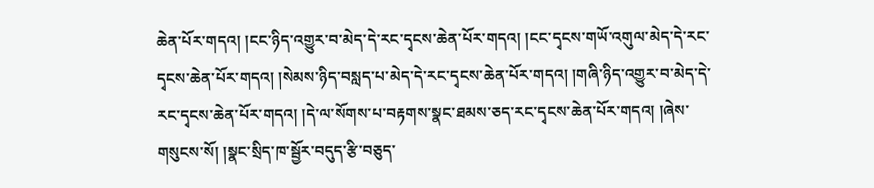ཆེན་པོར་གདའ། །ངང་ཉིད་འགྱུར་བ་མེད་དེ་རང་དྭངས་ཆེན་པོར་གདའ། །ངང་དྭངས་གཡོ་འགུལ་མེད་དེ་རང་དྭངས་ཆེན་པོར་གདའ། །སེམས་ཉིད་བསླད་པ་མེད་དེ་རང་དྭངས་ཆེན་པོར་གདའ། །གཞི་ཉིད་འགྱུར་བ་མེད་དེ་རང་དྭངས་ཆེན་པོར་གདའ། །དེ་ལ་སོགས་པ་བརྟགས་སྣང་ཐམས་ཅད་རང་དྭངས་ཆེན་པོར་གདའ། །ཞེས་གསུངས་སོ། །སྣང་སྲིད་ཁ་སྦྱོར་བདུད་རྩི་བཅུད་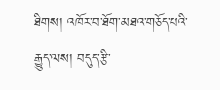ཐིགས། འཁོར་བ་ཐོག་མཐའ་གཅོད་པའི་རྒྱུད་ལས། བདུད་རྩི་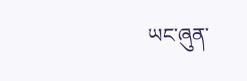ཡང་ཞུན་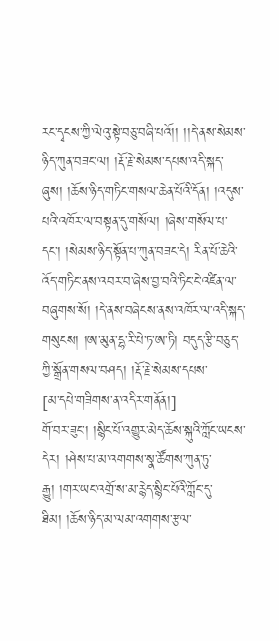རང་དྭངས་ཀྱི་ལེའུ་སྟེ་བཅུ་བཞི་པའོ།། །།དེ་ནས་སེམས་ཉིད་ཀུན་བཟང་ལ། །རྡོ་རྗེ་སེམས་དཔས་འདི་སྐད་ཞུས། །ཆོས་ཉིད་གཏིང་གསལ་ཆེན་པོའི་དོན། །འདུས་པའི་འཁོར་ལ་བསྟན་དུ་གསོལ། །ཞེས་གསོལ་པ་དང་། །སེམས་ཉིད་སྟོན་པ་ཀུན་བཟང་དེ། རིན་པོ་ཆེའི་འོད་གཏིང་ནས་འབར་བ་ཞེས་བྱ་བའི་ཏིང་ངེ་འཛིན་ལ་བཞུགས་སོ། །དེ་ནས་བཞེངས་ནས་འཁོར་ལ་འདི་སྐད་གསུངས། །ཨ་མུན་དྷ་རི་པེ་ཏ་ཨ་ཏི། བདུད་རྩི་བཅུད་ཀྱི་སྒྲོན་གསལ་བཤད། །རྡོ་རྗེ་སེམས་དཔས་
[མ་དཔེ་གཟིགས་ན་འདིར་གནོན།]
གོ་བར་ཟུང་། །སྙིང་པོ་འགྱུར་མེད་ཆོས་སྐུའི་ཀློང་ཡངས་དེར། །ཤེས་པ་མ་འགགས་སྣ་ཚོགས་ཀུན་ཏུ་རྒྱུ། །གར་ཡང་འགྲོ་ས་མ་རྙེད་སྙིང་པོའི་ཀློང་དུ་ཐིམ། །ཆོས་ཉིད་མ་ལམ་འགགས་རྩལ་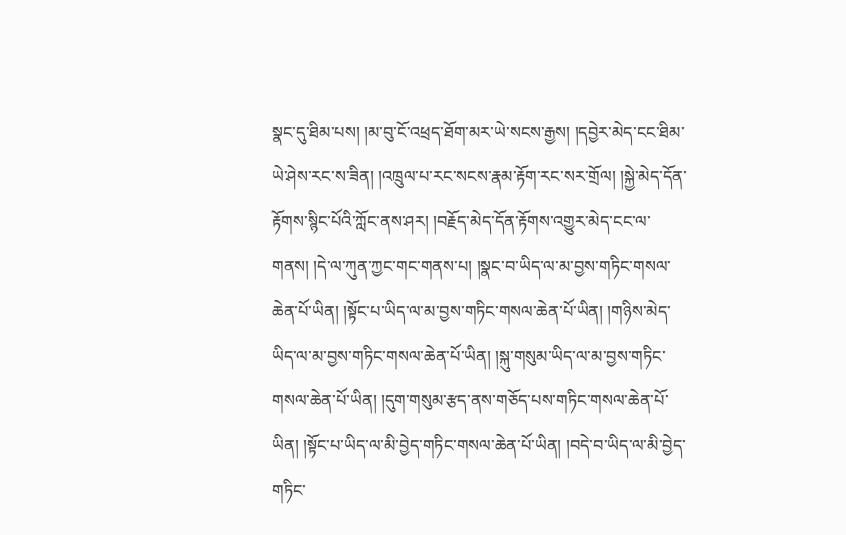སྣང་དུ་ཐིམ་པས། །མ་བུ་ངོ་འཕྲད་ཐོག་མར་ཡེ་སངས་རྒྱས། །དབྱེར་མེད་ངང་ཐིམ་ཡེ་ཤེས་རང་ས་ཟིན། །འཁྲུལ་པ་རང་སངས་རྣམ་རྟོག་རང་སར་གྲོལ། །སྐྱེ་མེད་དོན་རྟོགས་སྙིང་པོའི་ཀློང་ནས་ཤར། །བརྗོད་མེད་དོན་རྟོགས་འགྱུར་མེད་ངང་ལ་གནས། །དེ་ལ་ཀུན་ཀྱང་གང་གནས་པ། །སྣང་བ་ཡིད་ལ་མ་བྱས་གཏིང་གསལ་ཆེན་པོ་ཡིན། །སྟོང་པ་ཡིད་ལ་མ་བྱས་གཏིང་གསལ་ཆེན་པོ་ཡིན། །གཉིས་མེད་ཡིད་ལ་མ་བྱས་གཏིང་གསལ་ཆེན་པོ་ཡིན། །སྐུ་གསུམ་ཡིད་ལ་མ་བྱས་གཏིང་གསལ་ཆེན་པོ་ཡིན། །དུག་གསུམ་རྩད་ནས་གཅོད་པས་གཏིང་གསལ་ཆེན་པོ་ཡིན། །སྟོང་པ་ཡིད་ལ་མི་བྱེད་གཏིང་གསལ་ཆེན་པོ་ཡིན། །བདེ་བ་ཡིད་ལ་མི་བྱེད་གཏིང་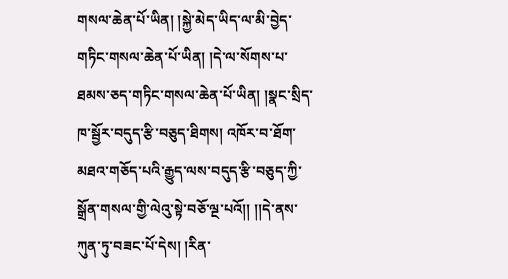གསལ་ཆེན་པོ་ཡིན། །སྐྱེ་མེད་ཡིད་ལ་མི་བྱེད་གཏིང་གསལ་ཆེན་པོ་ཡིན། །དེ་ལ་སོགས་པ་ཐམས་ཅད་གཏིང་གསལ་ཆེན་པོ་ཡིན། །སྣང་སྲིད་ཁ་སྦྱོར་བདུད་རྩི་བཅུད་ཐིགས། འཁོར་བ་ཐོག་མཐའ་གཅོད་པའི་རྒྱུད་ལས་བདུད་རྩི་བཅུད་ཀྱི་སྒྲོན་གསལ་གྱི་ལེའུ་སྟེ་བཅོ་ལྔ་པའོ།། །།དེ་ནས་ཀུན་ཏུ་བཟང་པོ་དེས། །རིན་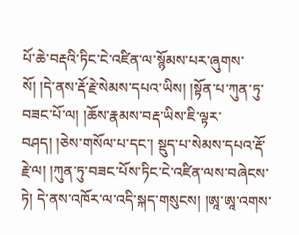པོ་ཆེ་བརྡའི་ཏིང་ངེ་འཛིན་ལ་སྙོམས་པར་ཞུགས་སོ། །དེ་ནས་རྡོ་རྗེ་སེམས་དཔའ་ཡིས། །སྟོན་པ་ཀུན་ཏུ་བཟང་པོ་ལ། །ཆོས་རྣམས་བརྡ་ཡིས་ཇི་ལྟར་བཤད། །ཅེས་གསོལ་པ་དང་། སྡུད་པ་སེམས་དཔའ་རྡོ་རྗེ་ལ། །ཀུན་ཏུ་བཟང་པོས་ཏིང་ངེ་འཛིན་ལས་བཞེངས་ཏེ། དེ་ནས་འཁོར་ལ་འདི་སྐད་གསུངས། །ཨཱ་ཨཱ་འགས་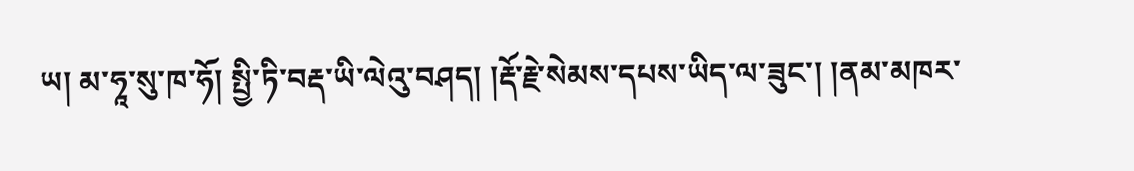ཡ། མ་ཧཱ་སུ་ཁ་ཧོ། སྤྱི་ཏི་བརྡ་ཡི་ལེའུ་བཤད། །རྡོ་རྗེ་སེམས་དཔས་ཡིད་ལ་ཟུང་། །ནམ་མཁར་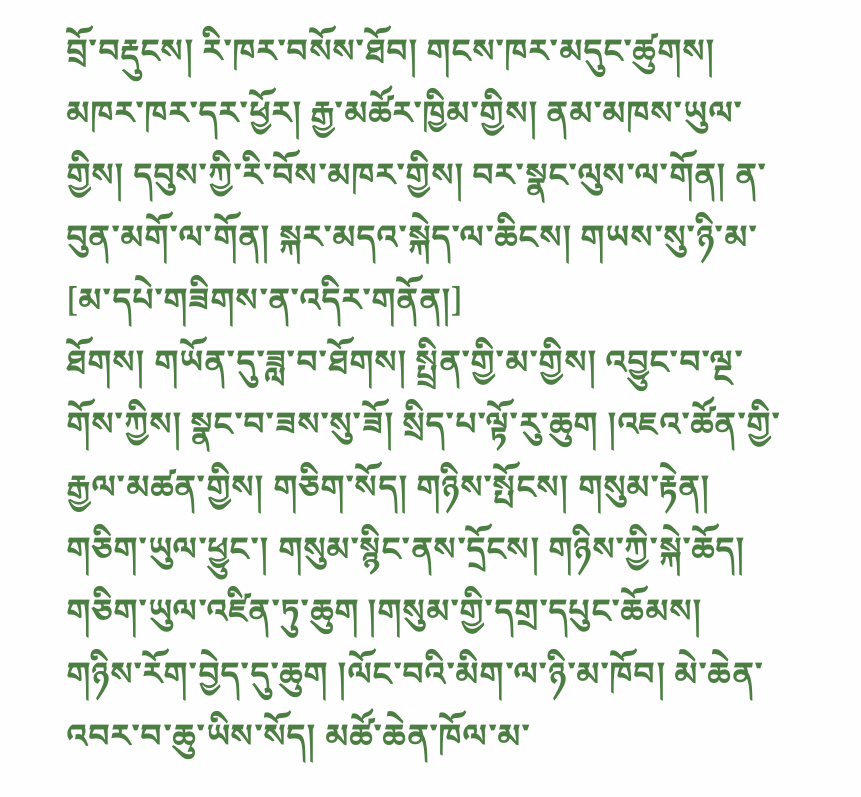བྲོ་བརྡུངས། རི་ཁར་བསོས་ཐོབ། གངས་ཁར་མདུང་ཚུགས། མཁར་ཁར་དར་ཕྱོར། རྒྱ་མཚོར་ཁྱིམ་གྱིས། ནམ་མཁས་ཡུལ་གྱིས། དབུས་ཀྱི་རི་བོས་མཁར་གྱིས། བར་སྣང་ལུས་ལ་གོན། ན་བུན་མགོ་ལ་གོན། སྐར་མདའ་སྐེད་ལ་ཆིངས། གཡས་སུ་ཉི་མ་
[མ་དཔེ་གཟིགས་ན་འདིར་གནོན།]
ཐོགས། གཡོན་དུ་ཟླ་བ་ཐོགས། སྤྲིན་གྱི་མ་གྱིས། འབྱུང་བ་ལྔ་གོས་ཀྱིས། སྣང་བ་ཟས་སུ་ཟོ། སྲིད་པ་ལྟོ་རུ་ཆུག །འཇའ་ཚོན་གྱི་རྒྱལ་མཚན་གྱིས། གཅིག་སོད། གཉིས་སྤོངས། གསུམ་རྟེན། གཅིག་ཡུལ་ཕྱུང་། གསུམ་སྙིང་ནས་དྲོངས། གཉིས་ཀྱི་སྐེ་ཆོད། གཅིག་ཡུལ་འཛིན་ཏུ་ཆུག །གསུམ་གྱི་དགྲ་དཔུང་ཆོམས། གཉིས་རོག་བྱེད་དུ་ཆུག །ལོང་བའི་མིག་ལ་ཉི་མ་ཁོབ། མེ་ཆེན་འབར་བ་ཆུ་ཡིས་སོད། མཚོ་ཆེན་ཁོལ་མ་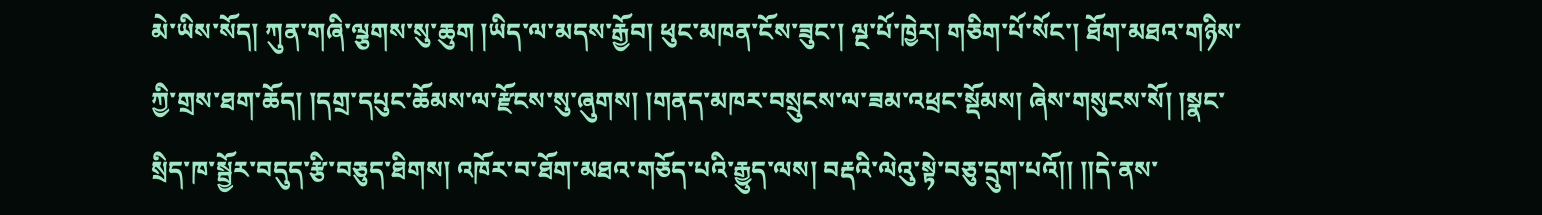མེ་ཡིས་སོད། ཀུན་གཞི་ལྕགས་སུ་ཆུག །ཡིད་ལ་མདས་རྒྱོབ། ཕུང་མཁན་ངོས་ཟུང་། ལྔ་པོ་ཁྱེར། གཅིག་པོ་སོང་། ཐོག་མཐའ་གཉིས་ཀྱི་གྲས་ཐག་ཆོད། །དགྲ་དཔུང་ཆོམས་ལ་རྫོངས་སུ་ཞུགས། །གནད་མཁར་བསྲུངས་ལ་ཟམ་འཕྲང་སྡོམས། ཞེས་གསུངས་སོ། །སྣང་སྲིད་ཁ་སྦྱོར་བདུད་རྩི་བཅུད་ཐིགས། འཁོར་བ་ཐོག་མཐའ་གཅོད་པའི་རྒྱུད་ལས། བརྡའི་ལེའུ་སྟེ་བཅུ་དྲུག་པའོ།། །།དེ་ནས་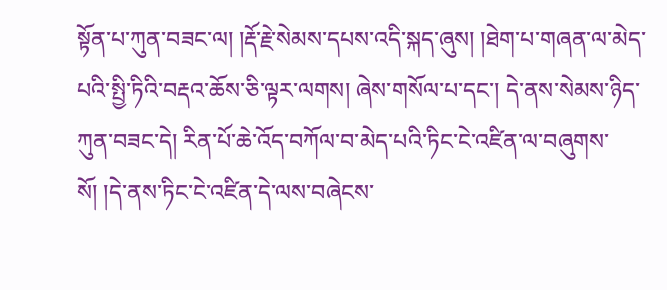སྟོན་པ་ཀུན་བཟང་ལ། །རྡོ་རྗེ་སེམས་དཔས་འདི་སྐད་ཞུས། །ཐེག་པ་གཞན་ལ་མེད་པའི་སྤྱི་ཏིའི་བརྡའ་ཆོས་ཅི་ལྟར་ལགས། ཞེས་གསོལ་པ་དང་། དེ་ནས་སེམས་ཉིད་ཀུན་བཟང་དེ། རིན་པོ་ཆེ་འོད་བཀོལ་བ་མེད་པའི་ཏིང་ངེ་འཛིན་ལ་བཞུགས་སོ། །དེ་ནས་ཏིང་ངེ་འཛིན་དེ་ལས་བཞེངས་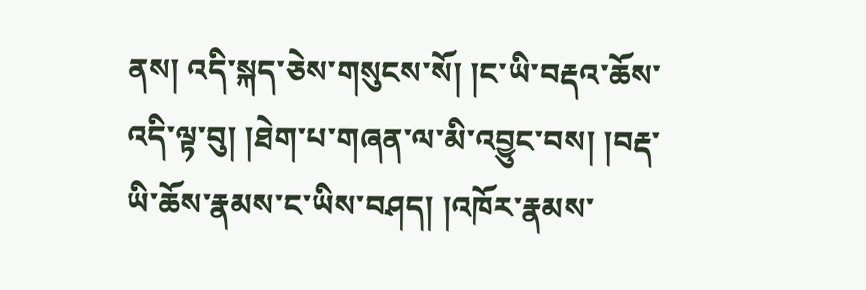ནས། འདི་སྐད་ཅེས་གསུངས་སོ། །ང་ཡི་བརྡའ་ཆོས་འདི་ལྟ་བུ། །ཐེག་པ་གཞན་ལ་མི་འབྱུང་བས། །བརྡ་ཡི་ཆོས་རྣམས་ང་ཡིས་བཤད། །འཁོར་རྣམས་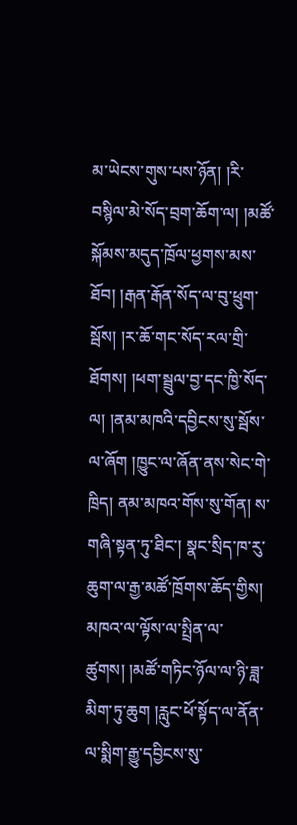མ་ཡེངས་གུས་པས་ཉོན། །རི་བསྙིལ་མེ་སོད་བྲག་ཆོག་ལ། །མཚོ་སྐོམས་མདུད་ཁྲོལ་ཕྱགས་མས་ཐོབ། །རྒན་རྒོན་སོད་ལ་བུ་ཕྲུག་སྦོས། །ར་ཆོ་གང་སོད་རལ་གྲི་ཐོགས། །ཕག་སྦྲུལ་བྱ་དང་ཁྱི་སོད་ལ། །ནམ་མཁའི་དབྱིངས་སུ་སྦོས་ལ་ཞོག །ཁྱུང་ལ་ཞོན་ནས་སེང་གེ་ཁྲིད། ནམ་མཁའ་གོས་སུ་གོན། ས་གཞི་སྟན་ཏུ་ཐིང་། སྣང་སྲིད་ཁ་རུ་ཆུག་ལ་རྒྱ་མཚོ་ཁྲོགས་ཆོད་གྱིས། མཁའ་ལ་ལྟོས་ལ་སྤྲིན་ལ་ཚུགས། །མཚོ་གཏིང་ཉོལ་ལ་ཉི་ཟླ་མིག་ཏུ་ཆུག །རླུང་ཕོ་སྟོད་ལ་ནོན་ལ་སྨིག་རྒྱུ་དབྱིངས་སུ་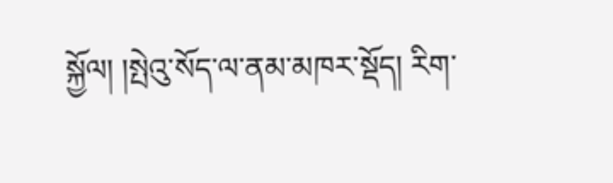སྐྱོལ། །སྤེའུ་སོད་ལ་ནམ་མཁར་སྡོད། རིག་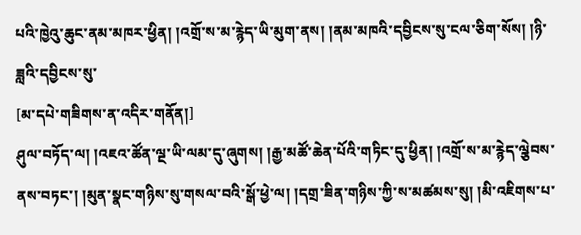པའི་ཁྱེའུ་ཆུང་ནམ་མཁར་ཕྱིན། །འགྲོ་ས་མ་རྙེད་ཡི་མུག་ནས། །ནམ་མཁའི་དབྱིངས་སུ་ངལ་ཅིག་སོས། །ཉི་ཟླའི་དབྱིངས་སུ་
[མ་དཔེ་གཟིགས་ན་འདིར་གནོན།]
ཤུལ་བཏོད་ལ། །འཇའ་ཚོན་ལྔ་ཡི་ལམ་དུ་ཞུགས། །རྒྱ་མཚོ་ཆེན་པོའི་གཏིང་དུ་ཕྱིན། །འགྲོ་ས་མ་རྙེད་ལྕེབས་ནས་བཏང་། །མུན་སྣང་གཉིས་སུ་གསལ་བའི་སྒོ་ཕྱེ་ལ། །དགྲ་ཟིན་གཉིས་ཀྱི་ས་མཚམས་སུ། །མི་འཇིགས་པ་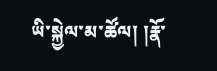ཡི་སྐྱེལ་མ་ཚོལ། །རྣོ་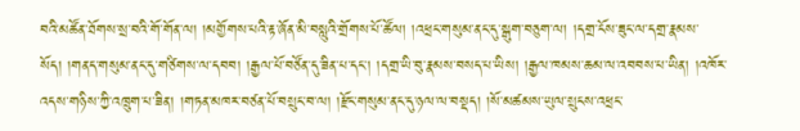བའི་མཚོན་ཐོགས་སྲ་བའི་གོ་གོན་ལ། །མགྱོགས་པའི་རྟ་ཞོན་མི་བསླུའི་གྲོགས་པོ་ཚོལ། །འཕྲང་གསུམ་ནང་དུ་སྒུག་བཅུག་ལ། །དགྲ་ངོས་ཟུང་ལ་དགྲ་རྣམས་སོད། །གནད་གསུམ་ནང་དུ་གཙིགས་ལ་དབབ། །རྒྱལ་པོ་བཙོན་དུ་ཟིན་པ་དང་། །དགྲ་ཡི་བུ་རྣམས་བསད་པ་ཡིས། །རྒྱལ་ཁམས་ཆམ་ལ་འབབས་པ་ཡིན། །འཁོར་འདས་གཉིས་ཀྱི་འཁྲུག་པ་ཟིན། །གཏན་མཁར་བཙན་པོ་བསྲུང་བ་ལ། །རྫོང་གསུམ་ནང་དུ་ཉལ་ལ་བསྡད། །སོ་མཚམས་ཡུལ་སྲུངས་འཕྲང་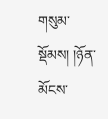གསུམ་སྡོམས། །ཉོན་མོངས་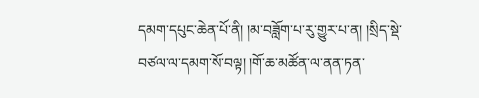དམག་དཔུང་ཆེན་པོ་ནི། །མ་བཟློག་པ་རུ་གྱུར་པ་ན། །སྲིད་སྡེ་བཙལ་ལ་དམག་སོ་བལྟ། །གོ་ཆ་མཚོན་ལ་ནན་ཏན་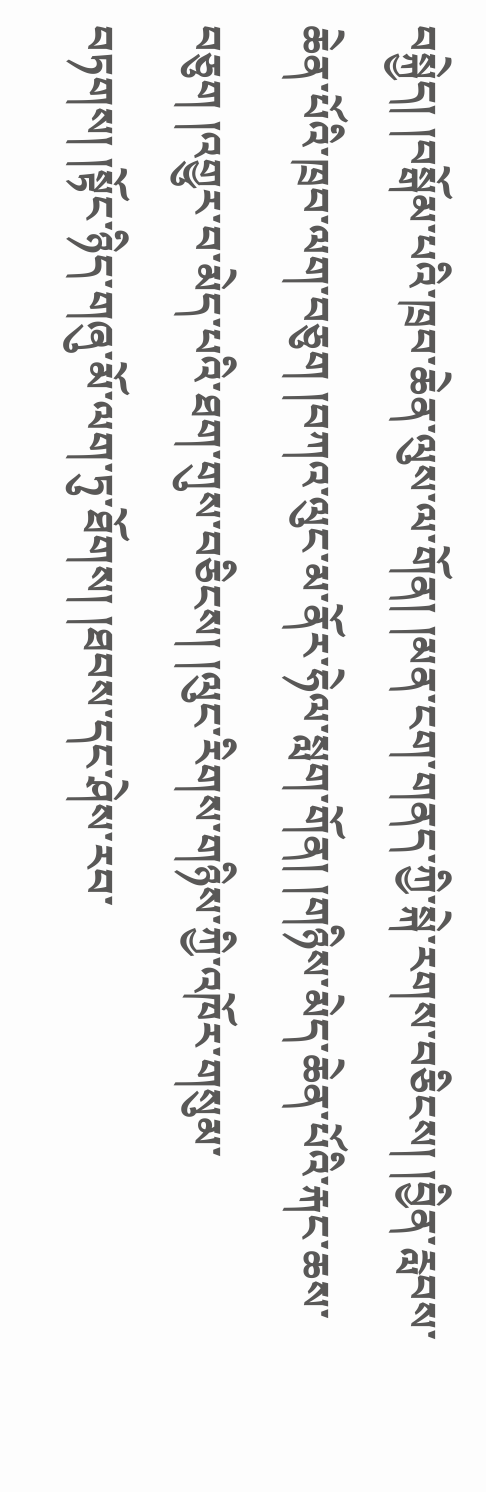བསྐྱེད། །བསྒོམ་པའི་ཁྲབ་ཆེན་ལུས་ལ་གོན། །མན་ངག་གནད་ཀྱི་སྐེ་རགས་བཅིངས། །བྱིན་རླབས་ཆེན་པོའི་ཁྲབ་ལག་བཅུག །བཀའ་ལུང་མ་ནོར་ཧེལ་སླག་གོན། །གཉིས་མེད་ཆེན་པོའི་རྐང་ཆས་བཅུག །འགྱུར་བ་མེད་པའི་ཐག་གུས་བཅིངས། །ལུང་རིགས་གཉིས་ཀྱི་འཁོར་གསུམ་བཏགས། །སྟོང་ཉིད་གཞུ་མོ་ལག་ཏུ་ཐོགས། །ཐབས་དང་ཤེས་རབ་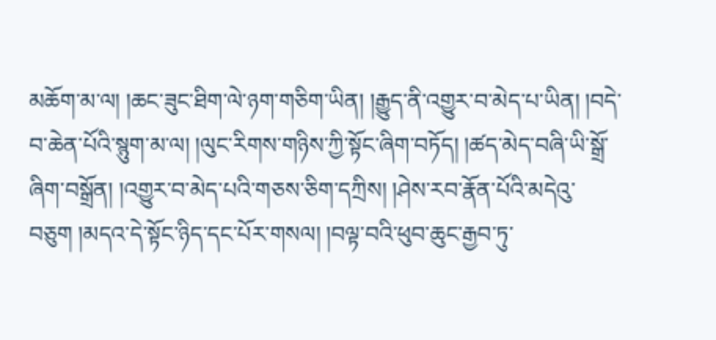མཆོག་མ་ལ། །ཆང་ཟུང་ཐིག་ལེ་ཉག་གཅིག་ཡིན། །རྒྱུད་ནི་འགྱུར་བ་མེད་པ་ཡིན། །བདེ་བ་ཆེན་པོའི་སྙུག་མ་ལ། །ལུང་རིགས་གཉིས་ཀྱི་སྟོང་ཞིག་བཏོད། །ཚད་མེད་བཞི་ཡི་སྒྲོ་ཞིག་བསྒྲོན། །འགྱུར་བ་མེད་པའི་གཅས་ཅིག་དཀྲིས། །ཤེས་རབ་རྣོན་པོའི་མདེའུ་བཅུག །མདའ་དེ་སྟོང་ཉིད་དང་པོར་གསལ། །བལྟ་བའི་ཕུབ་ཆུང་རྒྱབ་ཏུ་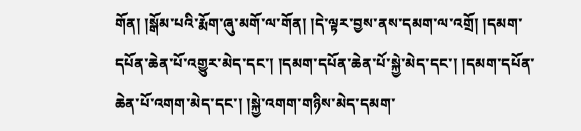གོན། །སྒོམ་པའི་རྨོག་ཞུ་མགོ་ལ་གོན། །དེ་ལྟར་བྱས་ནས་དམག་ལ་འགྲོ། །དམག་དཔོན་ཆེན་པོ་འགྱུར་མེད་དང་། །དམག་དཔོན་ཆེན་པོ་སྐྱེ་མེད་དང་། །དམག་དཔོན་ཆེན་པོ་འགག་མེད་དང་། །སྐྱེ་འགག་གཉིས་མེད་དམག་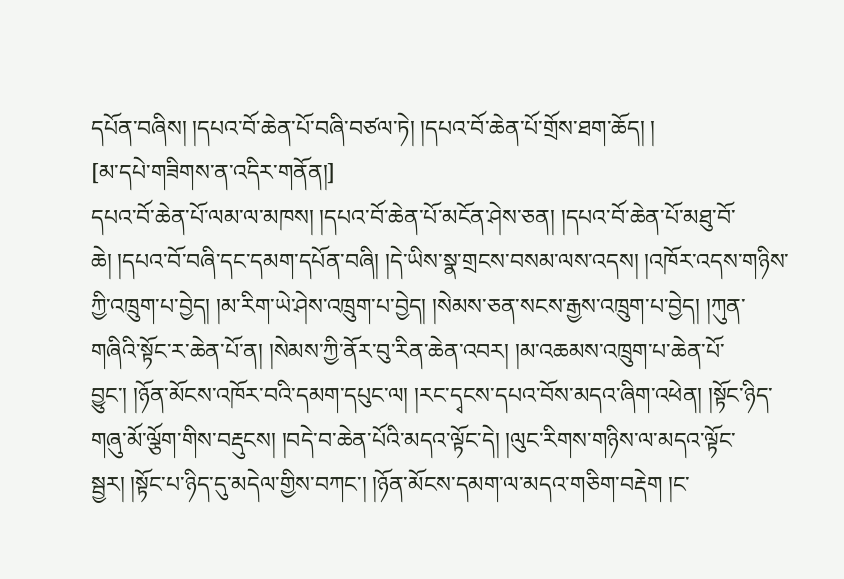དཔོན་བཞིས། །དཔའ་བོ་ཆེན་པོ་བཞི་བཙལ་ཏེ། །དཔའ་བོ་ཆེན་པོ་གྲོས་ཐག་ཆོད། །
[མ་དཔེ་གཟིགས་ན་འདིར་གནོན།]
དཔའ་བོ་ཆེན་པོ་ལམ་ལ་མཁས། །དཔའ་བོ་ཆེན་པོ་མངོན་ཤེས་ཅན། །དཔའ་བོ་ཆེན་པོ་མཐུ་བོ་ཆེ། །དཔའ་བོ་བཞི་དང་དམག་དཔོན་བཞི། །དེ་ཡིས་སྣ་གྲངས་བསམ་ལས་འདས། །འཁོར་འདས་གཉིས་ཀྱི་འཁྲུག་པ་བྱེད། །མ་རིག་ཡེ་ཤེས་འཁྲུག་པ་བྱེད། །སེམས་ཅན་སངས་རྒྱས་འཁྲུག་པ་བྱེད། །ཀུན་གཞིའི་སྟོང་ར་ཆེན་པོ་ན། །སེམས་ཀྱི་ནོར་བུ་རིན་ཆེན་འབར། །མ་འཆམས་འཁྲུག་པ་ཆེན་པོ་བྱུང་། །ཉོན་མོངས་འཁོར་བའི་དམག་དཔུང་ལ། །རང་དྭངས་དཔའ་བོས་མདའ་ཞིག་འཕེན། །སྟོང་ཉིད་གཞུ་མོ་ལྕོག་གིས་བརྡུངས། །བདེ་བ་ཆེན་པོའི་མདའ་ལྟོང་དེ། །ལུང་རིགས་གཉིས་ལ་མདའ་ལྟོང་སྦྱར། །སྟོང་པ་ཉིད་དུ་མདེལ་གྱིས་བཀང་། །ཉོན་མོངས་དམག་ལ་མདའ་གཅིག་བརྡེག །ང་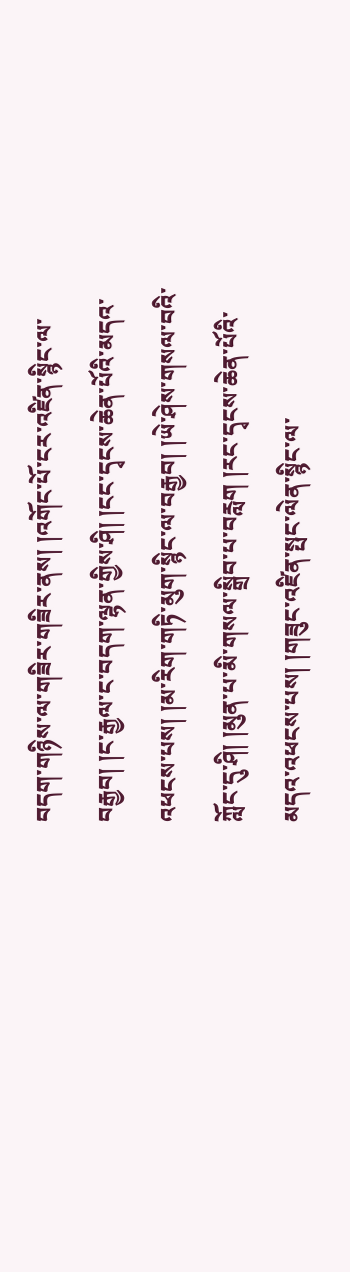བདག་གཉིས་ལ་གཟིར་གཟིར་ནས། །འགོང་པོ་ངར་འཛིན་སྙིང་ལ་བརྒྱབ། །ང་རྒྱལ་ང་བདག་ལྷན་གྱིས་ཤི། །ངང་དྭངས་ཆེན་པོའི་མདའ་འཕངས་པས། །མ་རིག་གཏི་མུག་སྙིང་ལ་བརྒྱབ། །ཡེ་ཤེས་གསལ་བའི་ཀློང་དུ་ཤི། །མུན་པ་མི་གསལ་སྒྲིབ་པ་བརླག །རང་དྭངས་ཆེན་པོའི་མདའ་འཕངས་པས། །གཟུང་འཛིན་སྤང་ལེན་སྙིང་ལ་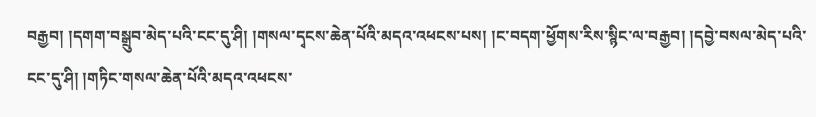བརྒྱབ། །དགག་བསྒྲུབ་མེད་པའི་ངང་དུ་ཤི། །གསལ་དྭངས་ཆེན་པོའི་མདའ་འཕངས་པས། །ང་བདག་ཕྱོགས་རིས་སྙིང་ལ་བརྒྱབ། །དབྱེ་བསལ་མེད་པའི་ངང་དུ་ཤི། །གཏིང་གསལ་ཆེན་པོའི་མདའ་འཕངས་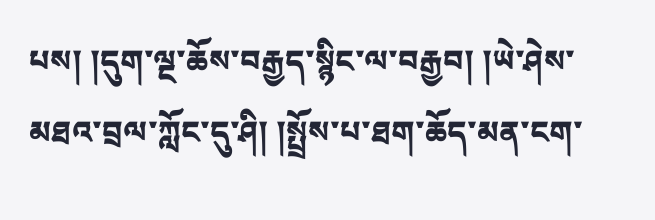པས། །དུག་ལྔ་ཆོས་བརྒྱད་སྙིང་ལ་བརྒྱབ། །ཡེ་ཤེས་མཐའ་བྲལ་ཀློང་དུ་ཤི། །སྤྲོས་པ་ཐག་ཆོད་མན་ངག་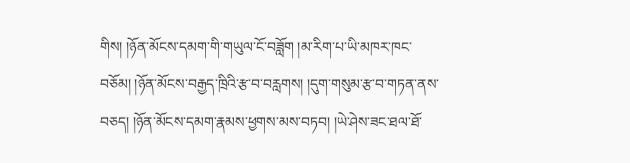གིས། །ཉོན་མོངས་དམག་གི་གཡུལ་ངོ་བཟློག །མ་རིག་པ་ཡི་མཁར་ཁང་བཅོམ། །ཉོན་མོངས་བརྒྱད་ཁྲིའི་རྩ་བ་བརླགས། །དུག་གསུམ་རྩ་བ་གཏན་ནས་བཅད། །ཉོན་མོངས་དམག་རྣམས་ཕྱགས་མས་བཏབ། །ཡེ་ཤེས་ཟང་ཐལ་ཐོ་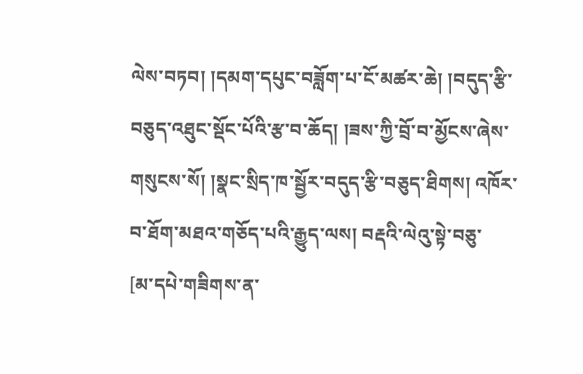ལེས་བཏབ། །དམག་དཔུང་བཟློག་པ་ངོ་མཚར་ཆེ། །བདུད་རྩི་བཅུད་འཐུང་སྡོང་པོའི་རྩ་བ་ཆོད། །ཟས་ཀྱི་བྲོ་བ་མྱོངས་ཞེས་གསུངས་སོ། །སྣང་སྲིད་ཁ་སྦྱོར་བདུད་རྩི་བཅུད་ཐིགས། འཁོར་བ་ཐོག་མཐའ་གཅོད་པའི་རྒྱུད་ལས། བརྡའི་ལེའུ་སྟེ་བཅུ་
[མ་དཔེ་གཟིགས་ན་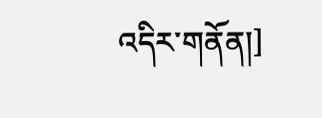འདིར་གནོན།]